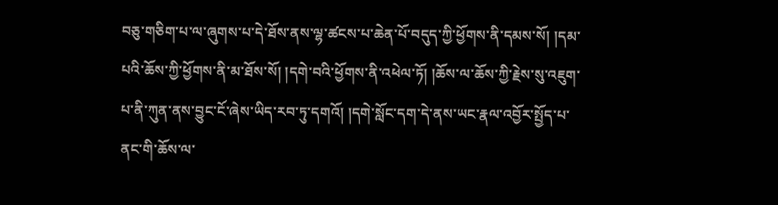བཅུ་གཅིག་པ་ལ་ཞུགས་པ་དེ་ཐོས་ནས་ལྷ་ཚངས་པ་ཆེན་པོ་བདུད་ཀྱི་ཕྱོགས་ནི་དམས་སོ། །དམ་པའི་ཆོས་ཀྱི་ཕྱོགས་ནི་མ་ཐོས་སོ། །དགེ་བའི་ཕྱོགས་ནི་འཕེལ་ཏོ། །ཆོས་ལ་ཆོས་ཀྱི་རྗེས་སུ་འཇུག་པ་ནི་ཀུན་ནས་བྱུང་ངོ་ཞེས་ཡིད་རབ་ཏུ་དགའོ། །དགེ་སློང་དག་དེ་ནས་ཡང་རྣལ་འབྱོར་སྤྱོད་པ་ནང་གི་ཆོས་ལ་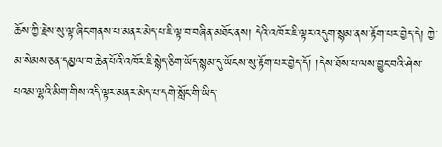ཆོས་ཀྱི་རྗེས་སུ་ལྟ་ཞིང་གནས་པ་མནར་མེད་པ་ཇི་ལྟ་བ་བཞིན་མཐོང་ནས། དེའི་འཁོར་ཇི་ལྟར་འདུག་སྙམ་ནས་རྟོག་པར་བྱེད་དེ། ཀྱེ་མ་སེམས་ཅན་དམྱལ་བ་ཆེན་པོའི་འཁོར་ཇི་སྙེད་ཅིག་ཡོད་སྙམ་དུ་ཡོངས་སུ་རྟོག་པར་བྱེད་དོ། །དེས་ཐོས་པ་ལས་བྱུང་བའི་ཤེས་པའམ་ལྷའི་མིག་གིས་འདི་ལྟར་མནར་མེད་པ་དགེ་སློང་གི་ཡིད་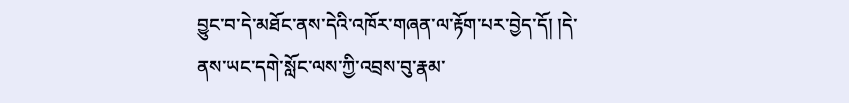བྱུང་བ་དེ་མཐོང་ནས་དེའི་འཁོར་གཞན་ལ་རྟོག་པར་བྱེད་དོ། །དེ་ནས་ཡང་དགེ་སློང་ལས་ཀྱི་འབྲས་བུ་རྣམ་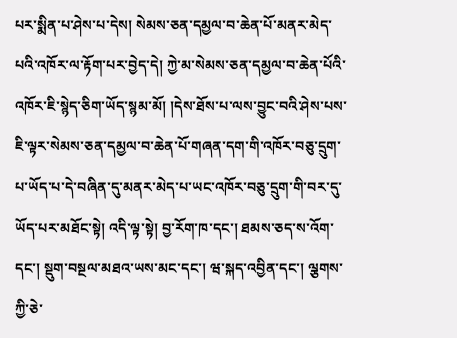པར་སྨིན་པ་ཤེས་པ་དེས། སེམས་ཅན་དམྱལ་བ་ཆེན་པོ་མནར་མེད་པའི་འཁོར་ལ་རྟོག་པར་བྱེད་དེ། ཀྱེ་མ་སེམས་ཅན་དམྱལ་བ་ཆེན་པོའི་འཁོར་ཇི་སྙེད་ཅིག་ཡོད་སྙམ་མོ། །དེས་ཐོས་པ་ལས་བྱུང་བའི་ཤེས་པས་ཇི་ལྟར་སེམས་ཅན་དམྱལ་བ་ཆེན་པོ་གཞན་དག་གི་འཁོར་བཅུ་དྲུག་པ་ཡོད་པ་དེ་བཞིན་དུ་མནར་མེད་པ་ཡང་འཁོར་བཅུ་དྲུག་གི་བར་དུ་ཡོད་པར་མཐོང་སྟེ། འདི་ལྟ་སྟེ། བྱ་རོག་ཁ་དང་། ཐམས་ཅད་ས་འོག་དང་། སྡུག་བསྔལ་མཐའ་ཡས་མང་དང་། ཝ་སྐད་འབྱིན་དང་། ལྕགས་ཀྱི་ཅེ་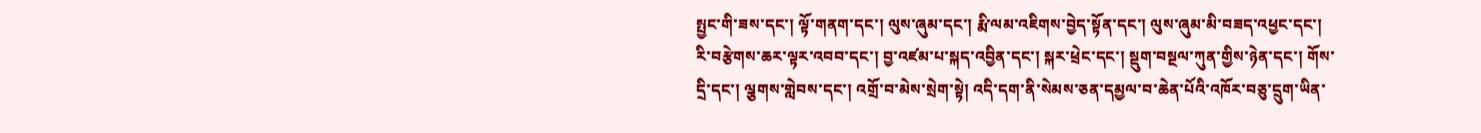སྤྱང་གི་ཟས་དང་། ལྟོ་གནག་དང་། ལུས་ཞུམ་དང་། རྨི་ལམ་འཇིགས་བྱེད་སྟོན་དང་། ལུས་ཞུམ་མི་བཟད་འཕྱང་དང་། རི་བརྩེགས་ཆར་ལྟར་འབབ་དང་། བྱ་འཛམ་པ་སྐད་འབྱིན་དང་། སྐར་ཕྲེང་དང་། སྡུག་བསྔལ་ཀུན་གྱིས་ཉེན་དང་། གོས་དྲི་དང་། ལྕགས་གླེབས་དང་། འགྲོ་བ་མེས་སྲེག་སྟེ། འདི་དག་ནི་སེམས་ཅན་དམྱལ་བ་ཆེན་པོའི་འཁོར་བཅུ་དྲུག་ཡིན་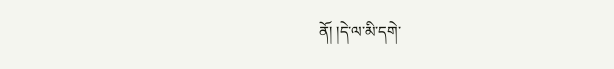ནོ། །དེ་ལ་མི་དགེ་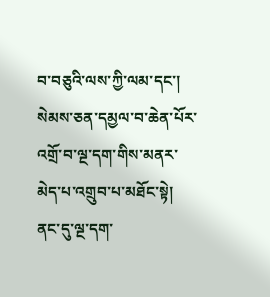བ་བཅུའི་ལས་ཀྱི་ལམ་དང་། སེམས་ཅན་དམྱལ་བ་ཆེན་པོར་འགྲོ་བ་ལྔ་དག་གིས་མནར་མེད་པ་འགྲུབ་པ་མཐོང་སྟེ། ནང་དུ་ལྔ་དག་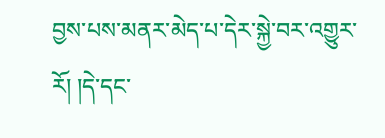བྱས་པས་མནར་མེད་པ་དེར་སྐྱེ་བར་འགྱུར་རོ། །དེ་དང་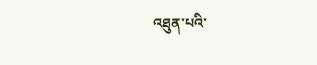འཐུན་པའི་